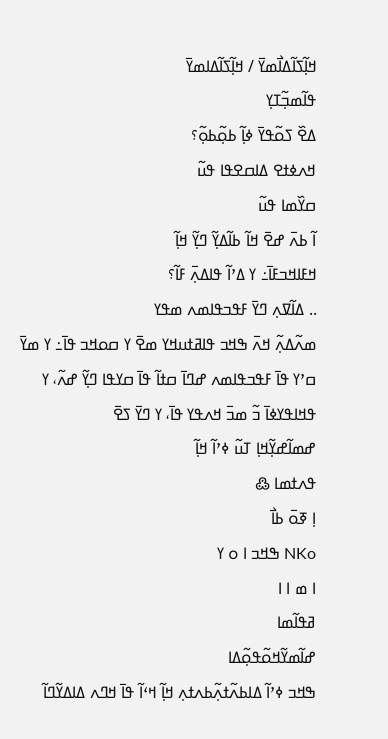ߞߊ߲߬ߖߊ߬ߡߊ߯ߘߌ߫ / ߞߊ߲߬ߖߊ߬ߡߊߘߌ߫
ߟߊ߬ߘߏ߲߬ߠߌ߲
ߡߐ߰ ߖߋ߬ߟߌ߫ ߦߊ߲߬ ߕߋ߲߬ߕߋ߲߬؟
ߞߍߦߙߐ ߡߊߛߐߟߊ ߟߎ߬
ߛߌ߰ߘߊ ߟߎ߬
ߊ߬ ߕߍ߫ ߝߐ߫ ߞߊ߬ ߕߊ߬ߡߌ߲߬ ߣߌ߲߬ ߞߊ߲߬
ߞߓߊߞߏߓߊ߫߸ ߌ ߡߴߊ߬ ߟߊߡߍ߲߫ ߓߊ߬؟
.. ߡߊ߬ߜߍ߲ ߣߌ߫ ߓߟߏߟߊߘߍ ߘߟߌ
ߘߍ߬ߡߍ߲߬ ߞߍ߫ ߒߞߏ ߟߊߥߙߎߞߌ ߘߐ߫ ߌ ߛߋߞߏ ߟߊ߫߸ ߌ ߘߌ߫ ߛߴߌ ߟߊ߫ ߓߟߏߟߊߘߍ ߝߣߊ߫ ߛߙߊ߬ ߟߊ߫ ߛߌߟߊ ߣߌ߲߬ ߝߍ߬، ߌ ߟߞߊߟߌߦߊ߫ ߏ߬ ߘߏ߫ ߞߍߟߌ ߟߊ߫، ߌ ߣߌ߫ ߖߐ߫
ߝߘߊ߬ߝߌ߲߬ߞߊ߲ ߠߎ߬ ߦߴߊ߬ ߞߊ߲߬
ߟߍߙߘߊ ߷
ߊ߲ ߧߋ߫ ߕߊ߯
NKo ߒߞߏ ߊ ߋ ߌ
ߊ ߘ ߊ ߊ
ߥߟߊ߬ߘߊ
ߝߊ߬ߘߌ߬ߞߋ߬ߟߋ߲߬ߡߊ
ߒߞߏ ߦߴߊ߬ ߡߊߕߍ߬ߙߍ߲߬ߕߍߙߍ߲ ߞߊ߲߬ ߞߵߊ߬ ߟߊ߫ ߞߣߍ ߡߊߡߌ߬ߣߊ߬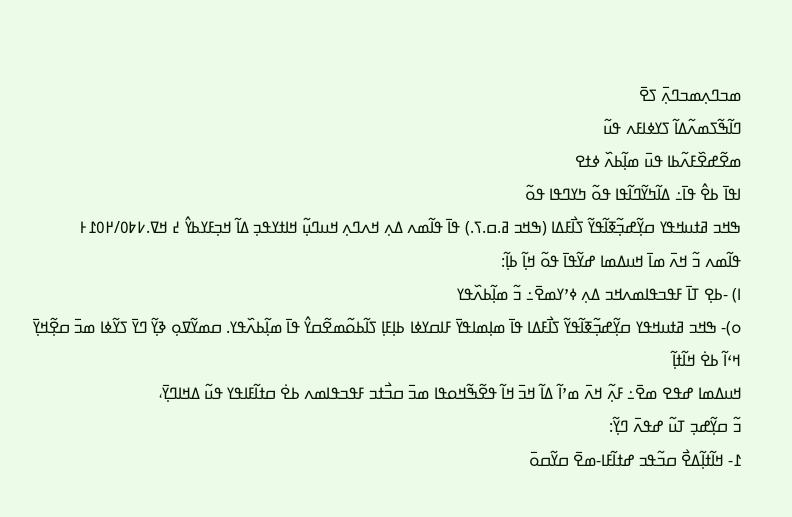ߘߏߣߍ߲ߘߏߣߍ߲߫ ߖߐ߫
ߣߊ߬ߒ߬ߖߘߍ߬ߡߊ߬ ߖߌߦߊߓߍ ߟߎ߬
ߘߐ߬ߝߐ߰ߓߍ߬ߕߊ ߟߎ߫ ߘߊ߲߬ߕߍ߰ ߦߙߐ
ߊߟߊ߫ ߕߐ߮ ߟߊ߫߸ ߡߊ߬ߤߌ߬ߣߊ߬ߟߊ ߟߋ߬ ߤߌߣߟߊ ߟߋ߬
ߒߞߏ ߥߙߎߞߟߌ ߛߌ߲߬ߝߏ߲߬ߧߊ߬ߟߌ߬ ߖߊ߯ߓߡߊ (ߒߞߏ ߥ.ߛ.ߖ.) ߟߊ߫ ߟߊ߬ߘߍ ߡߍ߲ ߞߍߣߍ߲ ߞߎߣߎ߲߬ ߞߊߙߌߟߏ߲ ߡߊ߬ ߞߏ߲ߓߌߕߌ߮ ߄ ߞߜ.߇߈߀/߂߀߁߅
ߟߊ߬ߘߍ ߏ߬ ߞߍ߫ ߘߊ߫ ߞߎߡߘߊ ߝߌ߬ߟߊ߫ ߟߋ߬ ߞߊ߲߬ ߕߊ߲߬:
ߊ) -ߕߐ߲ ߠߊ߫ ߓߟߏߟߊߘߍߞߏ ߡߍ߲ ߦߴߌߘߐ߫߸ ߏ߬ ߘߊ߲߬ߕߍ߰ߟߌ
ߋ)- ߒߞߏ ߥߙߎߞߟߌ ߛߌ߲߬ߝߏ߲߬ߧߊ߬ߟߌ߬ ߖߊ߯ߓߡߊ ߟߊ߫ ߘߊ߲ߘߊߟߌ߫ ߓߊߛߌߦߊ ߕߊ߲ߓߊ߲ ߖߊ߬ߕߋ߬ߘߐ߬ߛߌ߮ ߟߊ߫ ߘߊ߲߬ߕߍ߰ߟߌ. ߛߘߌ߬ߜߋ߲ ߢߌ߲߬ ߣߌ߫ ߖߌ߬ߦߊ ߘߏ߫ ߛߐ߲߬ߞߌ߲߫ ߞߵߊ߬ ߕߐ߭ ߞߊ߬ߙߊ߲߬
ߞߎߡߘߊ ߝߟߐ ߘߐ߫߸ ߓߍ߲߬ ߞߍ߫ ߘߴߊ߬ ߡߊ߬ ߞߏ߫ ߞߊ߬ ߟߐ߬ߒ߬ߞߋߟߊ ߘߏ߫ ߛߏ߯ߙߏ ߓߟߏߟߊߘߍ ߕߐ߭ ߛߙߊ߬ߓߊߟߌ ߟߎ߬ ߡߞߊߣߌ߲߫،
ߏ߬ ߛߌ߲߬ߝߏ߲ ߠߎ߬ ߝߟߍ߫ ߣߌ߲߬:
߁- ߞߊ߬ߙߊ߲߬ߡߐ߯ ߛߏ߬ߟߏ ߝߙߊ߬ߓߊ-ߘߐ߫ ߛߌ߬ߛߋ߫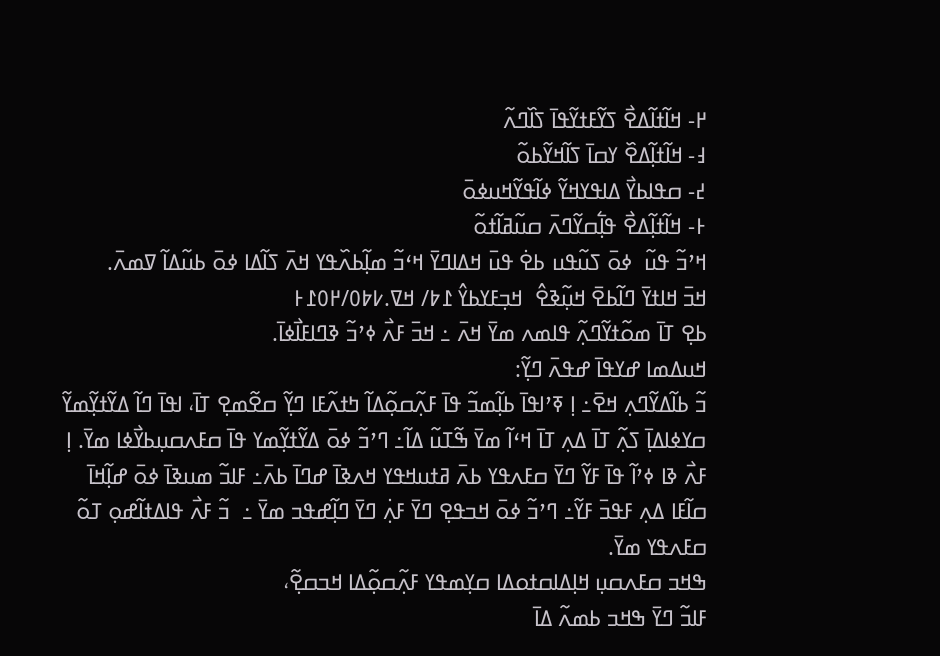߂- ߞߊ߬ߙߊ߬ߡߐ߯ ߖߌ߬ߓߙߌ߬ߟߊ߫ ߖߊ߰ߣߍ߬
߃- ߞߊ߬ߙߊ߲߬ߡߐ߰ ߌߛߊ߫ ߖߊ߬ߞߌ߬ߕߋ߬
߄- ߛߟߊߕߌ߯ ߡߊߟߌߞߌ߬ ߦߊ߬ߟߌ߬ߞߎߦߋ߫
߅- ߞߊ߬ߙߊ߲߬ߡߐ߯ ߟߊ߲߱ߛߌ߬ߣߍ߫ ߛߎ߬ߥߊ߬ߙߋ߬
ߞߴߏ߬ ߟߎ߬  ߦߋ߫ ߖߎ߬ߟߎ ߕߐ߭ ߟߎ߫ ߞߡߊߣߌ߫ ߞߵߏ߬ ߘߊ߲߬ߕߍ߰ߟߌ ߞߍ߫ ߖߊ߬ߡߊ ߦߋ߫ ߕߎ߬ߡߊ߬ ߜߘߍ߫.
ߞߏ߫ ߞߊߙߌ߫ ߣߊ߬ߕߐ߫ ߞߎ߲߬ߢߐ߮  ߞߏ߲ߓߌߕߌ߮ ߁߈/ ߞߜ.߇߈߀/߂߀߁߅
ߕߐ߲ ߠߊ߫ ߘߋ߬ߙߌ߬ߣߍ߲߬ ߟߊߘߍ ߘߌ߫ ߞߍ߫ ߸ ߞߏ߫ ߓߍ߯ ߦߴߏ߬ ߢߣߊߓߊ߯ߦߊ߫.
ߞߎߡߘߊ ߝߌߟߊ߫ ߝߟߍ߫ ߣߌ߲߬:
ߏ߬ ߕߊ߬ߡߌ߬ߣߍ߲ ߞߐ߫߸ ߊ߲ ߧߴߊߟߊ߫ ߕߊ߲߬ߘߏ߬ ߟߊ߫ ߓߍ߲߬ߛߋ߲߬ߡߊ߬ ߤߙߍ߬ߓߊ ߣߌ߲߬ ߛߐ߬ߘߐ߲ ߠߊ߫، ߊߟߊ߫ ߣߊ߬ ߡߌ߬ߙߌ߲߬ߘߌ߬ ߛߌߦߊߡߊ߲߫ ߖߍ߲߬ ߠߊ߫ ߡߍ߲ ߠߊ߫ ߞߵߊ߬ ߘߌ߫ ߒ߬ߠߎ߬ ߡߊ߬߸ ߣߴߏ߬ ߦߋ߫ ߡߌ߬ߙߌ߲߬ߘߌ ߟߊ߫ ߛߓߍߛߎ߲ߕߌ߯ߦߊ ߘߌ߫. ߊ߲ ߓߍ߯ ߢߊ ߦߴߊ߬ ߟߊ߫ ߓߌ߬ ߣߌ߫ ߛߓߍߟߌ ߕߍ߫ ߥߙߎߞߟߌ ߞߍߢߊ߫ ߝߣߊ߫ ߕߍ߫߸ ߓߊߏ߬ ߘߎߢߊ߫ ߦߋ߫ ߝߊ߲߬ߞߊ߫ ߛߊ߬ߓߊ ߡߍ߲ ߓߟߏ߫ ߓߌ߬߸ ߣߴߏ߬ ߦߋ߫ ߞߏߟߐ߲ ߣߌ߫ ߓߍ߲߭ ߣߌ߫ ߣߊ߲߬ߝߟߏ ߘߌ߫ ߸  ߏ߬ ߓߍ߯ ߟߊߡߙߊ߬ߝߋ߲ ߠߋ߬ ߛߓߍߟߌ ߘߌ߫.
ߒߞߏ ߛߓߍߛߎ߲ ߞߊ߲ߡߊߛߙߋߡߊ ߛߌ߲ߘߟߌ ߓߍ߲߬ߛߋ߲߬ߡߊ ߞߏߛߐ߲߬،
ߓߊߏ߬ ߣߌ߫ ߒߞߏ ߕߘߍ߬ ߡߊ߫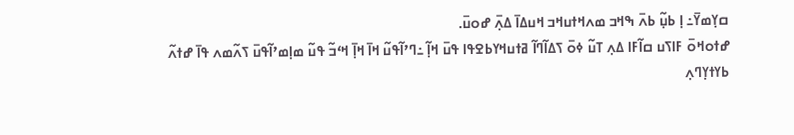ߛߌ߲ߘߌ߫߸ ߊ߲ ߕߎ߲߬ ߕߍ߫ ߒߞߏ ߘߍߞߙߎߞߏ ߞߎߡߊ߫ ߡߍ߲߫ ߝߋߎ߫.
ߝߙߋߞߋ߫ ߓߊߖߎ ߛߊ߬ߓߊ ߡߍ߲ ߠߎ߬ ߦߋ߫ ߖߡߊ߬ߣߊ߬ ߥߙߎߞߌߕߐߟߊ ߟߎ߫ ߞߊ߲߬ ߸ߣߴߊ߬ߟߎ߬ ߞߊ߫ ߞߊ߲߫ ߞߵߏ߬ ߟߎ߬ ߘߊ߲ߘߴߊ߬ߟߎ߫ ߖߍ߬ߘߍ ߟߊ߫ ߝߙߍ߬ ߕߌߙߌ߲ߣߍ߲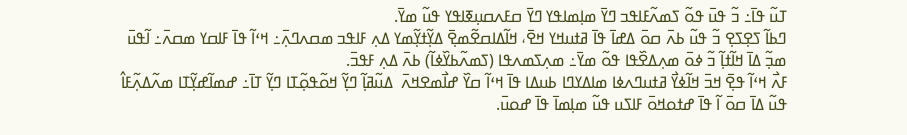ߠߎ߬ ߟߊ߫߸ ߏ߬ ߟߎ߫ ߟߋ߬ ߖߘߍ߬ߓߊߟߏ ߣߌ߫ ߘߊ߲ߘߊߟߌ ߣߌ߫ ߛߓߍߛߎ߲ߧߊߟߌ ߟߎ߬ ߘߌ߫.
ߣߕߊ߬ ߖߐ߲ߖߐ߲ ߏ߬ ߟߎ߬ ߕߍ߫ ߛߋ߫ ߡߝߊ߫ ߟߊ߫ ߥߙߎߞߌ ߞߐ߫، ߞߊ߬ߡߊߛߐ߬ߘߐ߲߫ ߡߌ߲߬ߙߌ߲߬ߘߌ ߡߍ߲ ߓߊߟߏ ߘߛߍߣߍ߲߫߸ ߞߵߊ߬ ߟߊ߫ ߓߊߛߌ ߘߛߍ߫߸ ߊ߬ߟߎ߫ ߘߏ߲߬ ߡߊ߫ ߞߊ߬ߙߊ߲߬ ߏ߬ ߦߋ߫ ߘߍ߲ߡߐ߰ߟߊ ߟߋ߬ ߘߌ߫߸ ߘߍ߲ߖߘߍߟߊ (ߖߘߍ߬ߕߌ߰ߦߊ߬) ߕߍ߫ ߡߍ߲ ߓߟߏ߫.
ߓߍ߯ ߞߵߊ߬ ߟߐ߲߫ ߞߏ߫ ߞߊ߬ߦߌ߯ ߥߙߎߣߍߦߊ ߘߊߡߌߣߊ ߕߎߡߊ ߟߊ߫ ߞߵߊ߬ ߛߌ߰ ߝߊ߯ߘߐߞߍ߫  ߡߎ߬ߥߊ߲߬ ߣߌ߲߬ ߞߋ߬ߟߋ߲߬ߠߊ ߣߌ߲߬ ߠߊ߫߸ ߝߘߊ߬ߝߌ߲߬ߠߊ ߘߍ߬ߡߍ߲߬ߓߊ߮ ߟߎ߬ ߡߊ߫ ߛߋ߫ ߊ߬ ߟߊ߫ ߝߙߋߞߋ߫ ߓߊߖߎ ߟߎ߬ ߘߊ߲ߘߊ߫ ߟߊ߫ ߝߋߎ߫.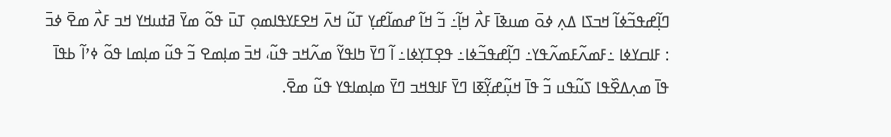ߣߊ߲߬ߝߟߏ߬ߦߊ߬ ߞߏߖߊ ߡߍ߲ ߦߋ߫ ߘߎߢߊ߫ ߓߍ߯ ߞߊ߲߬߸ ߏ߬ ߞߊ߬ ߝߘߊ߬ߝߌ߲ ߠߎ߬ ߞߍ߫ ߞߐߓߌߟߊߘߋ߲ ߠߎ߫ ߟߋ߬ ߘߌ߫ ߥߙߎߞߌ ߞߏ ߓߍ߯ ߘߐ߫ ߦߏ߫ : ߓߊߛߌߦߊ ߸ߓߘߍ߬ߓߘߍ߬ߟߌ߸ ߣߊ߲߬ߝߟߏ߬ߦߊ߸ ߟߐ߲ߠߌ߲ߦߊ߸ ߊ߬ ߣߌ߫ ߤߊߟߌ߬ ߘߍ߬ߞߏ ߟߎ߬، ߞߏ߫ ߘߊ߲ߘߐ ߏ߬ ߟߎ߬ ߘߊ߲ߘߊ ߟߋ߬ ߦߴߊ߬ ߕߟߊ߫ ߟߊ߫ ߘߍ߲ߡߐ߰ߟߊ ߖߎ߬ߟߎ ߏ߬ ߟߊ߫ ߞߎ߲߬ߝߌ߲߬ߧߊ ߣߌ߫ ߓߊߟߞߏ ߣߌ߫ ߘߊ߲ߘߊߟߌ ߟߎ߬ ߘߐ߫.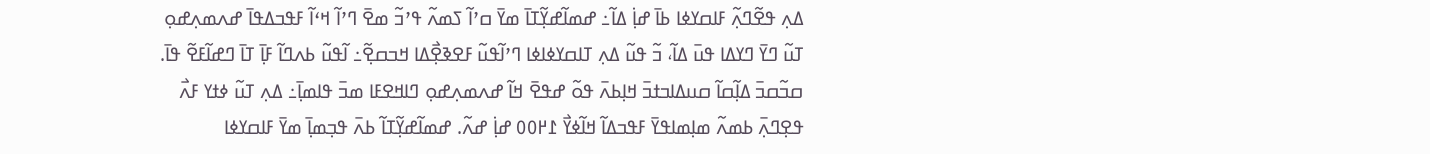ߡߍ߲ ߟߐ߬ߣߍ߲߬ ߓߊߛߌߦߊ ߕߊ߫ ߝߊ߲߭ ߡߊ߬߸ ߝߘߊ߬ߝߌ߲߬ߠߊ߫ ߘߌ߫ ߛߴߊ߬ ߖߘߍ߬ ߟߴߏ߬ ߘߐ߫ ߣߴߊ߬ ߞߵߊ߬ ߓߟߏߡߟߊ߫ ߝߍߘߍ߲ߝߋ߲ ߠߎ߬ ߣߌ߫ ߣߌߡߊ ߟߎ߫ ߡߊ߬، ߏ߬ ߟߎ߬ ߡߍ߲ ߠߊߛߌߦߊߦߊ ߣߴߊ߬ߟߎ߬ ߓߐߢߐ߲߯ߡߊ ߞߏߛߐ߲߬߸ ߊ߬ߟߎ߬ ߕߍߣߊ߬ ߓߊ߲߫ ߠߊ߫ ߣߝߊ߬ߓߐ߬ ߟߊ߫.
ߛߏ߬ߛߏ߫ ߡߊ߲߬ߛߊ߬ ߛߎߡߊߏߙߏ߫ ߞߊ߲ߕߍ߫ ߟߋ߬ ߝߟߐ߫ ߞߊ߬ ߝߍߘߍ߲ߝߋ߲ ߣߊߞߐߓߊ ߘߏ߫ ߟߊߘߊ߲߫߸ ߡߍ߲ ߠߎ߬ ߦߙߌ ߓߍ߯ ߟߐ߲ߣߍ߲߫ ߕߘߍ߬ ߘߊ߲ߘߊߟߌ߫ ߓߟߏߡߊ߬ ߞߊ߬ߦߌ߯ ߁߂߀߀ ߝߊ߲߭ ߝߍ߬. ߝߘߊ߬ߝߌ߲߬ߠߊ߬ ߕߍ߫ ߟߏ߲ߘߊ߲߫ ߘߌ߫ ߓߊߛߌߦߊ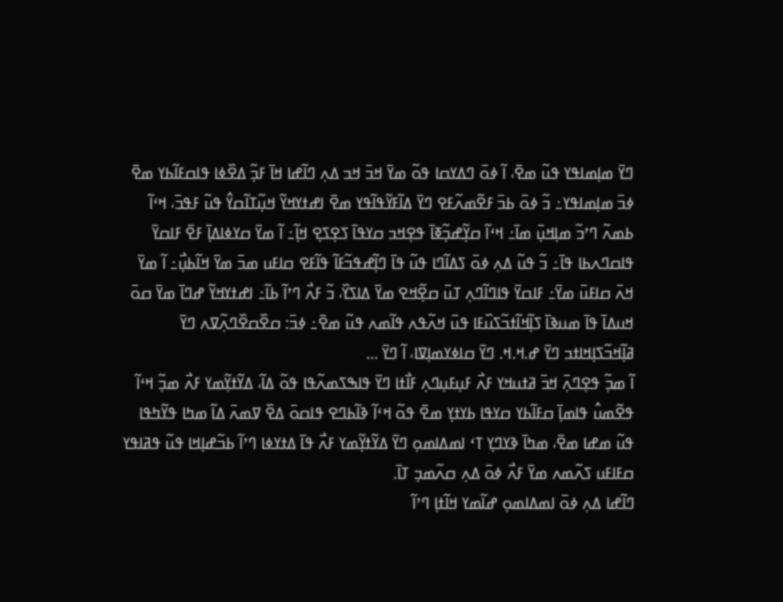ߣߌ߫ ߘߊ߲ߘߊߟߌ ߟߎ߬ ߘߐ߫، ߊ߬ ߦߋ߫ ߣߡߌߛߊ ߟߋ߬ ߘߌ߫ ߞߏ߫ ߞߏ ߡߍ߲ ߣߊ߬ߝߊ ߞߊ߫ ߓߏ߲߬ ߡߐ߰ߦߊ ߟߊߛߓߊ߬ߕߌ ߘߐ߫ ߦߏ߫ ߘߊ߲ߘߊߟߌ߸ ߏ߬ ߦߋ߫ ߕߏ߫ ߓߐ߬ߘߍ߬ߓߐ ߣߌ߫ ߡߊ߬ߓߌ߬ߟߊ߬ߟߌ ߘߐ߫ ߊߝߙߌߞߌ߬ ߞߎ߲߬ߠߊ߬ߛߌ߮ ߟߎ߬ ߓߟߏ߫، ߞߵߊ߬ ߕߘߍ߬ ߣߴߏ߬ ߘߊ߲ߞߎ߲߫ ߘߊ߫߸ ߞߵߊ߬ ߛߌ߲߬ߝߏ߲߬ߧߊ߫ ߟߐ߲ߞߏ ߛߌߟߊ߫ ߖߐ߲ߖߐ߲ ߞߊ߲߬߸ ߊ߬ ߘߌ߫ ߛߌߦߊߡߊ߲߫ ߓߐ߫ ߓߊߛߌ߫ ߟߊߛߣߍߕߊ ߟߊ߫߸ ߏ߬ ߟߎ߬ ߡߍ߲ ߦߋ߫ ߖߡߊ߬ߣߊ ߟߎ߬ ߟߊ߫ ߣߊ߲߬ߝߟߏ߬ߓߊ߬ ߟߊ߬ߓߐ ߛߊߓߎ ߘߏ߫ ߘߌ߫ ߞߊ߬ߕߎ߲߯߸ ߊ߬ ߘߌ߫ ߞߍ߫ ߛߊߓߎ߫ ߘߌ߫߸ ߓߊߛߌ߫ ߟߊߣߊ߬ߣߍ߲ ߠߎ߫ ߛߐ߲߬ߞߐ ߘߌ߫ ߡߊߖߌ߰، ߏ߬ ߓߍ߯ ߣߴߊ߬ ߕߊ߬߸ ߊߝߙߌߞߌ߬ ߝߣߊ߫ ߘߌ߫ ߛߋ߫ ߞߎߡߊ߫ ߟߊ߫ ߘߎߢߊ߫ ߖߊ߲߬ߞߊ߬ߙߏ߬ߖߎ߰ߓߊ ߟߎ߫ ߞߍ߬ߟߍ ߟߊ߬ߘߍ ߟߎ߬ ߘߐ߫߸ ߦߏ߫: ߛߐ߰ߛߐ߰ߣߍ߲߬ߜߍ ߣߌ߫ ߥߊ߲߬ߞߏ߬ߖߊ߲ߞߊߙߏ ߣߌ߫ ߝ.ߞ.ߞ. ߣߌ߫ ߛߊߦߌߘߊ߲ߜߊ، ߊ߬ ߣߌ߫ ...
ߊ߬ ߘߏ߲߬ ߟߐ߲ߣߍ߲߫ ߞߏ߫ ߥߙߎߞߌ ߓߍ߯ ߓߎ߲ߓߎ߲ߣߍ߲ ߓߊ߯ߙߊ ߣߌ߫ ߟߊߒߖߘߍ߬ߟߊ ߟߋ߬ ߡߊ߬، ߡߌ߬ߙߌ߲߬ߘߌ ߓߍ߯ ߘߏ߲߬ ߞߵߊ߬ ߟߐ߬ߘߎ߮ ߟߊߘߊ߲߫ ߛߓߊ߬ߕߌ ߛߌߟߊ ߕߌߙߌ߲ ߘߐ߫ ߟߋ߬ ߞߵߊ߬ ߢߊ߬ߕߣߐ ߟߊߛߋ߫ ߡߐ߰ ߜߘߍ߫ ߡߊ߬ ߘߤߊ ߟߌ߬ߤߟߊ ߟߎ߬ ߘߝߊ ߘߐ߫، ߘߤߊ߫ ߢߌߣߌ߲ ߠߵ ߊߘߡߊߘߋ߲ ߣߌ߫ ߡߌ߬ߙߌ߲߬ߘߌ ߓߍ߯ ߟߊ߫ ߡߙߌߦߊ ߣߴߊ߬ ߕߏ߬ߝߊ߲ߞߊ ߟߎ߬ ߟߥߊߟߌ ߛߓߊߓߎ ߖߍ߬ߘߍ ߘߌ߫ ߓߍ߯ ߦߋ߫ ߡߍ߲ ߛߍ߬ߘߏ߲ ߠߊ߫.
ߣߊ߬ߝߊ ߡߍ߲ ߦߋ߫ ߊߘߡߊߘߋ߲ ߝߊ߬ߘߌ ߞߊ߬ߙߊ߲ ߣߴߊ߬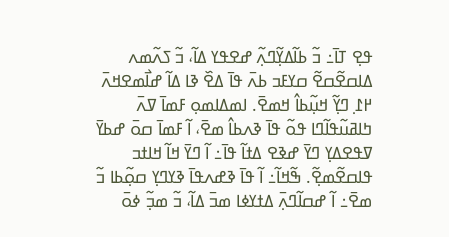ߟߐ߲ ߠߊ߫߸ ߏ߬ ߕߊ߬ߡߌ߲߬ߣߍ߲߬ ߝߐߟߌ ߡߊ߬، ߏ߬ ߖߍ߬ߘߍ ߡߊߛߐ߬ߛߐ߬ ߛߌߓߏ ߕߍ߫ ߟߊ߫ ߡߐ߰ ߢߊ ߡߊ߬ ߝߊ߯ߘߐߞߍ߫ ߂߁߲ ߣߌ߲߬ ߞߎ߲߬ߕߊ߮ ߞߘߐ߫. ߊߘߡߊߘߋ߲ ߓߘߊ߫ ߜߍ߫ ߤߊߥߎ߬ߟߊ߬ߣߊ ߟߋ߬ ߟߊ߫ ߢߍߕߊ߮ ߘߐ߫، ߊ߬ ߓߘߊ߫ ߛߋ߫ ߝߕߌ߫ ߜߟߐߡߌ߲ ߣߌ߫ ߝߢߐ ߡߙߊ߬ ߟߊ߫߸ ߊ߬ ߣߌ߫ ߞߊ߬ ߞߊߙߏ ߟߊߛߐ߬ߘߐ߲߬. ߒ߬ߞߊ߬߸ ߊ߬ ߟߊ߫ ߢߝߍߟߊ߫ ߢߌߣߌ߲ ߛߋ߲߬ߕߊ ߏ߬ ߘߐ߫߸ ߊ߬ ߝߛߊ߬ߣߍ߲߫ ߡߙߌߦߊ ߘߏ߫ ߡߊ߬، ߏ߬ ߘߏ߲߬ ߦߋ߫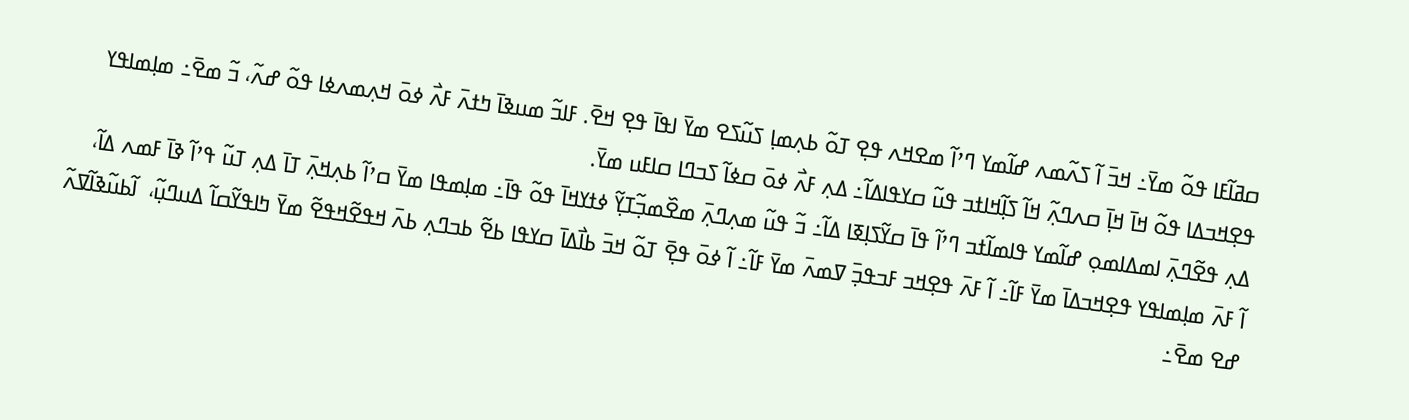ߛߥߊ߬ߓߊ ߟߋ߬ ߘߌ߫߸ ߞߏ߫ ߊ߬ ߖߍ߬ߘߍ ߝߊ߬ߘߌ ߣߴߊ߬ ߘߐߞߍ ߟߐ߲ ߠߋ߬ ߕߍ߲ߘߊ߲ ߖߎ߬ߖߐ ߘߌ߫ ߊߟߊ߫ ߟߐ߲ ߞߐ߫. ߓߊߏ߬ ߘߎߢߊ߫ ߤߙߍ߫ ߓߍ߯ ߦߋ߫ ߞߍ߲ߘߍߦߊ ߟߋ߬ ߝߍ߬، ߏ߬ ߘߐ߫߸ ߘߊ߲ߘߊߟߌ ߟߐ߲ߞߏߡߊ ߟߋ߬ ߞߊ߫ ߞߊ߲߫ ߛߍߣߍ߲߬ ߞߊ߬ ߖߊ߲߬ߞߊߙߏ ߟߎ߬ ߛߌߟߊߡߊ߬߸ ߡߍ߲ ߓߍ߯ ߦߋ߫ ߛߦߊ߬ ߖߏߣߊ ߛߊߓߎ ߘߌ߫.
ߡߍ߲ ߟߐ߬ߣߍ߲߫ ߊߘߡߊߘߋ߲ ߝߊ߬ߘߌ ߟߊߘߊ߬ߙߏ ߣߴߊ߬ ߟߊ߫ ߛߌ߬ߖߊ߲ߧߊ ߡߊ߬߸ ߏ߬ ߟߎ߬ ߘߍ߲ߣߍ߲߫ ߘߐ߰ߘߏ߲߬ߠߌ߲߬ ߦߙߌߞߊ߫ ߟߋ߬ ߟߊ߫߸ ߘߊ߲ߘߟߊ ߘߌ߫ ߛߴߊ߬ ߕߍ߲ߞߍ߲߫ ߠߊ߫ ߡߍ߲ ߠߎ߬ ߟߴߊ߬ ߢߊ߫ ߓߘߍ ߡߊ߬،
ߊ߬ ߓߍ߫ ߘߊ߲ߘߊߟߌ ߟߐ߲ߞߏߡߊ߫ ߘߌ߫ ߓߊ߬߸ ߊ߬ ߓߍ߫ ߟߐ߲ߞߏ ߓߏߟߏ߲߫ ߜߘߍ߫ ߘߌ߫ ߓߊ߬߸ ߊ߬ ߦߋ߫ ߟߐ߲߫ ߠߋ߬ ߞߏ߫ ߕߊ߯ߡߊ߫ ߛߌߟߊ ߕߐ߬ ߕߏߣߍ߲ ߕߍ߫ ߞߟߐ߬ߞߟߐ߬ ߘߌ߫ ߤߊߟߌ߬ߛߊ߬ ߡߎߣߎ߲߬،  ߊ߬ߕߎ߬ߢߊ߬ߜߍ߬ ߝߐ ߘߐ߫߸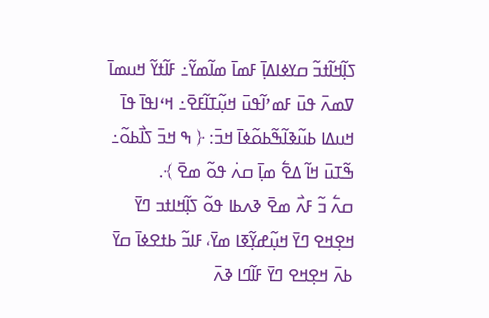ߖߊ߲߬ߞߊ߬ߙߏ߬ ߛߌߦߊߡߊ߲߫ ߓߘߊ߫ ߘߊ߬ߘߌ߬߸ ߓߊ߬ߙߌ߬ ߞߎߘߊ߫ ߜߘߍ߫ ߟߎ߫ ߓߘߴߊ߬ߟߎ߫ ߞߎ߲߬ߠߊ߬ߓߐ߫߸ ߞߵߊߟߊ߫ ߟߊ߫ ߞߎߡߊ ߕߎ߬ߢߊ߬ߒ߬ߕߋ߬ߦߊ߫ ߞߏ߫: ﴿ ߒ ߞߏ߫ ߖߊ߯ߕߋ߬߸ ߒ߬ߠߎ߫ ߞߊ߬ ߡߐ߱ ߘߊ߲߫ ߛߍ߭ ߟߋ߬ ߘߐ߫ ﴾.
ߛߍ߱ ߏ߬ ߓߍ߯ ߘߐ߫ ߢߍߕߊ ߟߋ߬ ߖߊ߲߬ߞߊߙߏ ߣߌ߫ ߞߐ߲ߞߐ ߣߌ߫ ߞߎ߲߬ߝߌ߲߬ߧߊ ߘߌ߫، ߓߊߏ߬ ߕߙߐߦߊ߫ ߛߌ߫ ߕߍ߫ ߞߐ߲ߞߐ ߣߌ߫ ߓߊ߬ߣߊ ߢߍ߫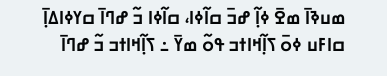ߘߎߢߊ߫ ߘߐ߫ ߦߊ߲߬ ߝߏ߫ ߛߊ߬ߦߊ، ߛߊ߬ߦߊ ߏ߬ ߝߣߊ߫ ߛߌߦߊߡߊ߲߫ ߛߊߓߎ ߦߋ߫ ߖߊ߲߬ߞߊߙߏ ߟߋ߬ ߘߌ߫ ߸ ߖߊ߲߬ߞߊߙߏ ߏ߬ ߝߣߊ߫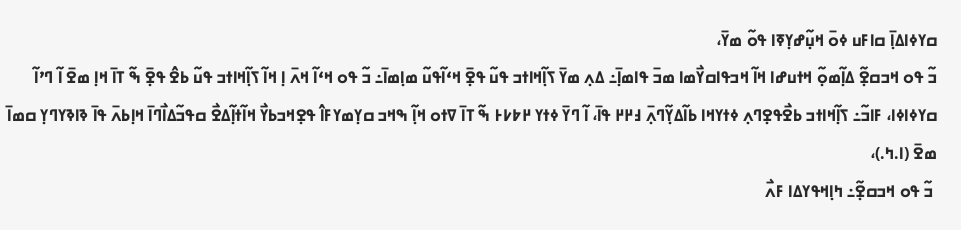ߛߌߦߊߡߊ߲߫ ߛߊߓߎ ߦߋ߫ ߞߎ߲߬ߝߌ߲ߧߊ ߟߋ߬ ߘߌ߫،
ߏ߬ ߟߋ ߞߏߛߐ߲߬ ߡߊ߲߬ߘߋ߲߬ ߞߙߎߝߊ ߞߊ߬ ߞߏߟߊߛߌ߯ߘߊ ߘߏ߫ ߟߊߘߊ߲߫߸ ߡߍ߲ ߘߌ߫ ߖߊ߲߬ߞߊߙߏ ߟߎ߬ ߟߐ߲߫ ߞߵߊ߬ߟߎ߬ ߘߊ߲ߘߊ߫߸ ߏ߬ ߟߋ ߞߵߊ߬ ߞߍ߫ ߊ߲ ߞߊ߬ ߖߊ߲߬ߞߊߙߏ ߟߎ߬ ߕߐ߮ ߟߐ߲߫ ߒ߬ ߠߊ߫ ߞߊ߲ ߘߐ߫ ߊ߬ ߣߴߊ߬ ߛߌߦߊߦߊ، ߓߊߏ߬߸ ߖߊ߲߬ߞߊߙߏ ߕߐ߯ߟߐ߲ߣߍ߲ ߦߙߌߞߊ ߕߊ߬ߡߌ߲߬ߣߍ߲߫ ߃߂߂ ߟߊ߫، ߊ߬ ߣߌ߫ ߦߙߌ ߂߈߇߅ ߒ߬ ߠߊ߫ ߜߙߋ ߞߊ߲߬ ߒߞߏ ߛߌ߲ߘߌߓߊ߮ ߟߐ߲ߞߏߕߌ߯ ߞߊ߬ߙߊ߲߬ߡߐ߯ ߛߟߏ߬ߡߊ߯ߣߊ߫ ߞߊ߲ߕߍ߫ ߟߊ߫ ߢߊߢߌߣߌ߲ ߛߘߊ߫ ߘߐ߫ (ߊ.ߤ.)،
 ߏ߬ ߟߋ ߞߏߛߐ߲߬߸ ߤߊ߲ߞߟߌߡߊ ߓߍ߯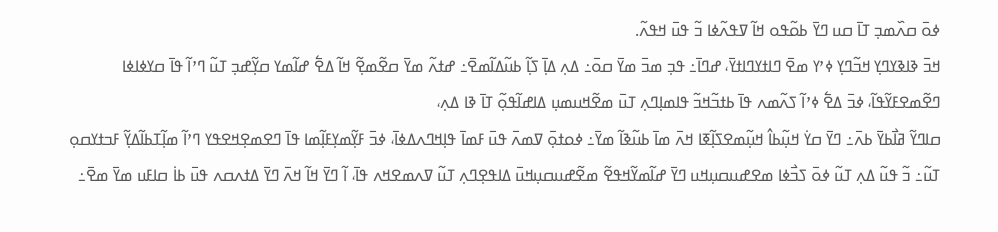ߦߋ߫ ߛߍ߰ߘߏ߲ ߠߊ߫ ߛߎ ߣߌ߫ ߕߋ߬ߟߋ ߞߊ߬ ߜߟߍ߬ߦߊ ߏ߬ ߟߎ߫ ߞߟߍ߬.
ߞߏ߫ ߢߊߢߌߣߌ߲ ߞߏ߬ߣߌ߲ ߦߴߌ ߘߐ߫ ߣߊߙߌߣߊߙߌ߫، ߝߣߊ߫߸ ߟߏ߲ ߘߏ߫ ߘߌ߫ ߛߋ߫߸ ߡߍ߲ ߡߊ߲߫ ߖߊ߲߬ ߕߎ߬ߡߊ߬ߘߐ߫߸ ߝߙߍ߬ ߘߌ߫ ߛߐ߬ߘߐ߲߬ ߞߊ߬ ߡߐ߱ ߝߊ߬ߘߌ ߛߌ߲߬ߝߏ߲ ߠߎ߬ ߣߴߊ߬ ߟߊ߫ ߛߌߦߊߦߊ ߣߐ߬ߘߐߓߌ߬ߟߊ߬، ߦߏ߫ ߡߐ߱ ߦߴߊ߬ ߖߍ߬ߘߍ ߟߊ߫ ߕߙߏ߬ߞߏ߬ ߟߊߘߊ߲ߣߍ߲ ߠߎ߫ ߘߐ߬ߞߎߘߎ߲ ߡߊߝߊ߬ߟߋ߲߬ ߠߊ߫ ߢߊ ߡߍ߲،
ߛߊߣߌ߬ ߥߊ߯ߕߌ߫ ߕߍ߫߸ ߣߌ߫ ߛߌ߭ ߞߎ߲߬ߕߊ߮ ߞߎ߲߬ߘߐߖߊ߲߬ߧߊ ߞߍ߫ ߘߊ߫ ߕߎ߬ߢߊ߬ ߘߌ߫߸ ߦߋߙߋ߲߫ ߜߘߍ߫ ߟߎ߫ ߓߘߊ߫ ߟߊ߲ߞߣߍߡߦߊ߫، ߦߏ߫ ߓߌ߲߬ߘߌ߲ߓߊ߲߬ߘߊ ߟߊ߫ ߣߐߘߐ߲ߞߐߟߌ ߣߴߊ߬ ߘߊ߲߬ߠߕߊ߬ߡߌ߲߬ ߓߏߙߌߛߋ߲ ߠߎ߬߸ ߏ߬ ߟߎ߬ ߡߍ߲ ߠߎ߬ ߦߋ߫ ߖߏ߯ߦߊ ߘߐߝߎߛߎ߲ߞߎ ߣߌ߫ ߝߊ߬ߘߌ߬ߞߟߐ߬ ߘߐ߬ߝߎߛߎ߲ߞߎ߫ ߡߊߟߐ߲ߣߍ߲ ߠߎ߬ ߜߍߘߐߞߍ ߟߊ߫، ߊ߬ ߣߌ߫ ߞߊ߬ ߞߍ߫ ߣߌ߫ ߡߙߍߛߍ ߟߎ߫ ߕߊ߭ ߛߊߓߎ ߘߌ߫ ߘߐ߫߸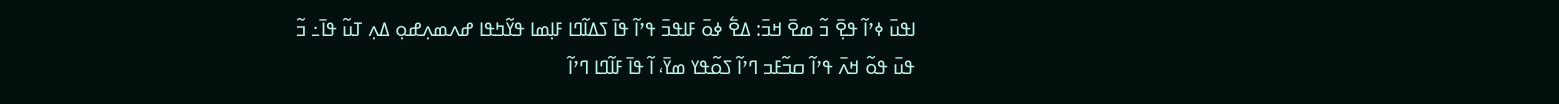ߊߟߎ߫ ߦߴߊ߬ ߟߐ߲߫ ߏ߬ ߘߐ߫ ߞߏ߫: ߡߐ߱ ߦߋ߫ ߓߊߟߏ߫ ߟߴߊ߬ ߟߊ߫ ߖߡߊ߬ߣߊ ߓߊ߲ߘߊ ߟߌ߬ߤߟߊ ߝߍߘߍ߲ߝߋ߲ ߡߍ߲ ߠߎ߬ ߟߊ߫߸ ߏ߬ ߟߎ߫ ߟߋ߬ ߞߍ߫ ߟߴߊ߬ ߛߏ߬ߓߏ ߣߴߊ߬ ߖߋ߬ߟߌ ߘߌ߫، ߊ߬ ߟߊ߫ ߓߊ߬ߣߊ ߣߴߊ߬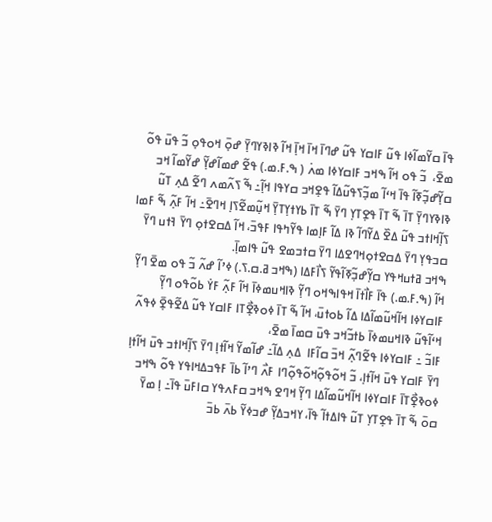ߟߊ߫ ߛߌ߬ߘߊ߬ߦߊ ߟߎ߬ ߓߊߛߌ ߟߎ߬ ߝߣߊ߫ ߞߊ߫ ߞߊ߲߫ ߞߊ߬ ߢߊߢߌߣߌ߲߫ ߝߋ߲߫ ߞߋߟߋ߲ ߏ߬ ߟߎ߫ ߟߋ߬ ߘߐ߫،  ߏ߬ ߟߋ ߞߊ߬ ߒߞߏ ߓߊߛߌߦߊ ߘߍ߭ ( ߒ.ߓ.ߘ.) ߟߐ߬ ߝߘߊ߬ߝߌ߲߬ ߝߌ߬ߘߊ߬ ߞߏ ߛߌ߲߬ߝߏ߲߬ߧߊ߬ ߟߊ߫ ߞߵߊ߬ ߘߏ߲߬ߖߟߎ߬ߡߊ߬ ߟߐ߲ߞߏ ߛߌߟߊ ߞߊ߲߬߸ ߒ߬ ߖߍ߬ߘߍ ߣߐ߬ ߡߍ߲ ߠߎ߬ ߢߊߢߌߣߌ߲߫ ߠߊ߫ ߒ߬ ߠߊ߫ ߟߐ߲ߠߌ߲ ߣߌ߫ ߒ߬ ߠߊ߫ ߕߌߙߌ߲ߠߌ߲߫ ߞߎ߲߬ߘߐ߬ߖߊ߲ ߞߣߐ߫߸ ߞߊ߬ ߓߍ߲߬ ߒ߬ ߓߘߊ ߖߊ߲߬ߞߊߙߏ ߟߎ߬ ߡߐ߰ ߡߌ߬ߣߊ߬ ߢߊ ߡߊ߬ ߓߊ߲ߘߊ ߟߌ߬ߤߟߊ ߓߟߏ߫، ߞߊ߬ ߡߛߐߙߋ߲ ߣߌ߫ ߔߙߎ ߣߌ߫ ߛߏߟߌ߲ ߣߌ߫ ߡߛߐߙߋ߲ߞߣߐߡߊ ߣߌ߫ ߛߙߏߘߐ ߟߎ߬ ߟߊߘߊ߲߫.
ߒߞߏ ߥߙߎߞߟߌ ߛߌ߲߬ߝߏ߲߬ߧߊ߬ߟߌ߬ ߖߊ߯ߓߡߊ (ߒߞߏ ߥ.ߛ.ߖ.) ߦߴߊ߬ ߝߍ߬ ߏ߬ ߟߋ ߘߐ߫ ߣߌ߲߬ ߞߊ߬ (ߒ.ߓ.ߘ.) ߟߊ߫ ߓߊ߯ߙߊ߫ ߞߟߊߒߞߋ ߣߌ߲߬ ߢߊߞߎߘߦߊ߫ ߞߊ߬ ߓߍ߲߬ ߓߌ߭ ߕߋ߬ߟߋ ߣߌ߲߬ ߓߊߛߌߦߊ ߞߊ߬ߞߎ߬ߘߊ߬ߡߊ ߡߊ߬ ߕߋߙߎ߫، ߞߊ߬ ߒ߬ ߠߊ߫ ߦߋߢߐ߲߯ߠߊ ߓߊߛߌ ߟߎ߬ ߡߐ߬ߟߐ߲߫ ߦߟߍ߬ ߞߵߊ߬ߟߎ߬ ߢߊߞߎߘߦߊ߫ ߕߙߏ߬ߞߏ ߟߎ߫ ߛߘߊ߫ ߘߐ߫،
ߓߊߏ߬ ߸ ߓߊߛߌߦߊ ߟߐ߬ߣߍ߲߬ ߞߏ߫ ߛߊ߬ߓߊ  ߡߍ߲ ߡߊ߬߸ ߝߊ߬ߘߌ߬ ߞߊ߬ߙߊ߲ ߣߌ߫ ߖߊ߲߬ߞߊߙߏ ߟߎ߫ ߞߊ߬ߙߊ߲ ߣߌ߫ ߓߊߛߌ ߟߎ߫ ߞߊ߬ߙߊ߲، ߏ߬ ߞߋ߬ߟߋ߲߬ߞߋ߬ߟߋ߲߬ߣߊ ߓߍ߯ ߣߴߊ߬ ߕߊ߫ ߓߟߏߡߞߊߟߌ ߟߋ߬ ߒߞߏ ߦߋߢߐ߲߯ߠߊ߫ ߓߊߛߌߦߊ ߞߊ߬ߞߎ߬ߘߊ߬ߡߊ ߣߌ߲߬ ߞߣߐ ߒߞߏ ߛߓߍߟߌ ߛߊߓߎ߫ ߟߊ߫߸ ߊ߲ ߘߌ߫ ߛߋ߫ ߒ߬ ߠߊ߫ ߟߐ߲ߠߌ߲ ߠߎ߬ ߟߊߡߙߊ߬ ߟߊ߫، ߌߞߏߡߌ߲߬ ߝߏߦߌ߬ ߕߍ߫ ߕߏ߫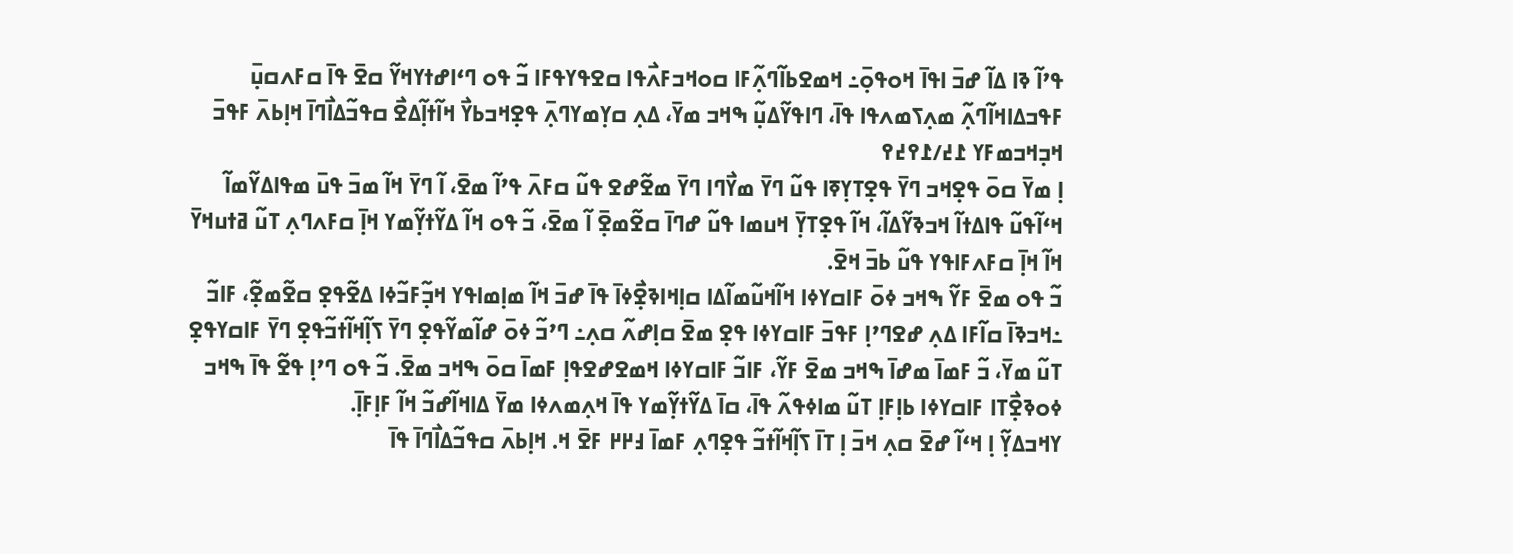ߟߴߊ߬ ߢߊ ߡߊ߬ ߝߏ߫ ߊߟߊ߫ ߞߋߟߋ߲߫߸ ߞߘߐߕߊ߬ߣߍ߲߬ߓߊ ߛߋߞߏߓߍ߯ߟߊ ߛߐߟߌߟߓߊ ߏ߬ ߟߋ ߣߵߊߝߙߌߞߌ߬ ߛߐ߫ ߟߊ߫ ߛߓߍߛߎ߲߫ ߓߟߏߡߊߞߊ߬ߣߍ߲߬ ߘߍ߲ߖߘߍߟߊ ߟߊ߫، ߣߊߟߌ߬ߡߎ߲߬ ߒߞߏ ߘߌ߫، ߡߍ߲ ߛߌ߲ߘߌߣߍ߲߫ ߟߐ߲ߞߏߕߌ߯ ߞߊ߬ߙߊ߲߬ߡߐ߯ ߛߟߏ߬ߡߊ߯ߣߊ߫ ߞߊ߲ߕߍ߫ ߓߟߏ߫ ߞߏ߲ߞߏߘߓߌ ߁߄/߁߉߄߉
ߊ߲ ߘߌ߫ ߛߋ߫ ߟߐ߲ߞߏ ߣߌ߫ ߟߐ߲ߠߌ߲ߧߊ ߟߎ߬ ߣߌ߫ ߘߌ߯ߣߊ ߣߌ߫ ߘߐ߬ߝߐ ߟߎ߬ ߛߓߍ߫ ߟߴߊ߬ ߘߐ߫، ߊ߬ ߣߌ߫ ߞߊ߬ ߘߏ߫ ߟߎ߫ ߘߟߊߡߌ߬ߘߊ߬ ߞߵߊ߬ߟߎ߬ ߟߊߡߙߊ߬ ߞߏߢߌ߬ߡߊ߬، ߞߊ߬ ߟߐ߲ߠߌ߲߫ ߞߎߘߊ ߟߎ߬ ߝߣߊ߫ ߛߐ߬ߘߐ߲߫ ߊ߬ ߘߐ߫، ߏ߬ ߟߋ ߞߊ߬ ߡߌ߬ߙߌ߲߬ߘߌ ߞߊ߲߫ ߛߓߍߣߍ߲ ߠߎ߬ ߥߙߎߞߌ߫ ߞߊ߬ ߞߊ߲߫ ߛߓߍߓߊߟߌ ߟߎ߬ ߕߏ߫ ߞߐ߫.
ߏ߬ ߟߋ ߘߐ߫ ߓߌ߬ ߒߞߏ ߦߋ߫ ߓߊߛߌߦߊ ߞߊ߬ߞߎ߬ߘߊ߬ߡߊ ߛߊ߲ߞߊߢߐ߲߯ߦߊ߫ ߟߊ߫ ߝߏ߫ ߞߊ߬ ߘߊ߲ߘߊߟߌ ߞߏ߲߬ߓߏ߬ߦߊ ߡߐ߬ߟߐ߲ ߛߐ߬ߘߐ߲߬، ߓߊߏ߬ ߸ߞߏߢߊ߫ ߛߊ߬ߓߊ ߡߍ߲ ߝߐߣߴߊ߲ ߓߟߏ߫ ߓߊߛߌߦߊ ߟߐ߲ ߘߐ߫ ߛߊ߲ߝߍ߬ ߛߍ߲߸ ߣߴߏ߬ ߦߋ߫ ߝߊ߬ߘߌ߬ߟߐ߲ ߣߌ߫ ߖߊ߲߬ߞߊ߬ߙߏ߬ߟߐ߲ ߣߌ߫ ߓߊߛߌߟߐ߲ ߠߎ߬ ߘߌ߫، ߏ߬ ߓߘߊ߫ ߘߝߊ߫ ߒߞߏ ߘߐ߫ ߓߌ߬، ߓߊߏ߬ ߓߊߛߌߦߊ ߞߘߐߝߐߟߊ߲ ߓߘߊ߫ ߛߋ߫ ߒߞߏ ߘߐ߫. ߏ߬ ߟߋ ߣߴߊ߲ ߟߐ߬ ߟߊ߫ ߒߞߏ ߦߋߢߐ߲߯ߠߊ ߓߊߛߌߦߊ ߕߊ߲ߓߊ߲ ߠߎ߬ ߘߊߦߟߍ߬ ߟߊ߫، ߛߊ߫ ߡߌ߬ߙߌ߲߬ߘߌ ߟߊ߫ ߞߍ߲ߘߍߦߊ ߘߌ߫ ߡߊߞߊ߬ߝߏ߬ ߞߊ߬ ߓߊ߲ߓߊ߲߫.
ߌߞߏߡߌ߲߬ ߊ߲ ߞߵߊ߬ ߝߐ߫ ߛߍ߲ ߞߏ߫ ߊ߲ ߠߊ߫ ߖߊ߲߬ߞߊ߬ߙߏ߬ ߟߐ߲ߣߍ߲ ߓߘߊ߫ ߃߂߂ ߓߐ߫ ߞ. ߞߊ߲ߕߍ߫ ߛߟߏ߬ߡߊ߯ߣߊ߫ ߟߊ߫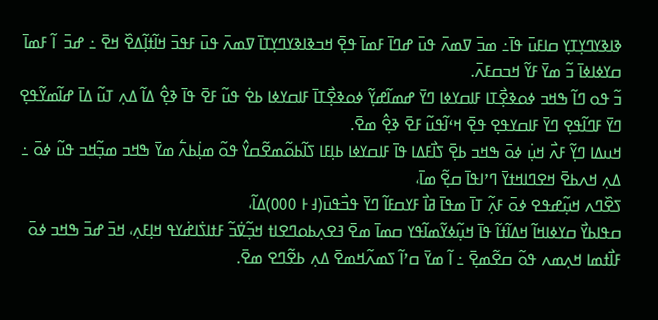ߢߊߢߌߣߌ߲ߠߌ߲ ߛߊߓߎ߫ ߟߊ߫߸ ߘߏ߫ ߜߘߍ߫ ߟߎ߫ ߝߣߊ߫ ߓߘߊ߫ ߟߐ߲߫ ߞߏߢߊߢߌߣߌ߲ߠߊ߫ ߜߘߍ߫ ߟߎ߫ ߓߟߏ߫ ߞߊ߬ߙߊ߲߬ߡߐ߰ ߞߐ߫ ߸ ߝߏ߫  ߊ߬ ߓߘߊ߫ ߛߌߦߊߦߊ߫ ߏ߬ ߘߌ߫ ߓߌ߬ ߞߏߛߓߍ߫.
ߏ߬ ߟߋ ߣߊ߬ ߒߞߏ ߦߋߢߐ߲߯ߠߊ ߓߊߛߌߦߊ ߣߌ߫ ߝߘߊ߬ߝߌ߲߬ ߦߋߢߐ߲߯ߠߊ߫ ߓߊߛߌߦߊ ߕߐ߭ ߟߎ߬ ߓߐ߫ ߟߊ߫ ߢߐ߲߮ ߡߊ߬ ߡߍ߲ ߠߎ߬ ߡߊ߫ ߝߊ߬ߘߌ߬ߟߐ߲ ߣߌ߫ ߓߣߊ߬ߟߐ߲ ߣߌ߫ ߓߊߛߌߟߐ߲ ߟߐ߲߫ ߞߵߊ߬ߟߎ߬ ߓߐ߫ ߢߐ߲߮ ߘߐ߫.
ߞߎߡߊ ߣߌ߲߬ ߓߍ߯ ߞߎ߲߭ ߦߋ߫ ߒߞߏ ߕߐ߲߫ ߖߊ߯ߓߡߊ ߟߊ߫ ߓߊߛߌߦߊ ߕߊ߲ߓߊ ߖߊ߬ߕߋ߬ߘߐ߬ߛߌ߮ ߟߋ߬ ߘߊ߲߭ߕߍ߱ ߘߌ߫ ߒߞߏ ߘߏ߲߬ߞߏ ߟߎ߬ ߦߋ߫ ߸ ߡߍ߲ ߞߍߕߐ߫ ߞߐߣߊߞߙߌ߫ ߣߴߊߟߊ߫ ߛߐ߲߬ ߘߊ߫،
ߖߐ߰ߣߍ ߞߎ߲߬ߝߟߐ ߦߋ߫ ߓߍ߲߬ ߠߊ߫ ߘߟߊ߫ ߥߊ߯ ߓߌߛߓߊ߬ ߣߌ߫ ߟߏ߯ߟߎ߫(߃߅ ߀߀߀)ߡߊ߬،
ߛߟߊߕߌ߯ ߛߌߦߊߞߊ߬ ߞߡߊ߬ߙߊ߬ ߟߊ߫ ߞߎ߲߬ߦߌ߬ߘߊ߬ߟߌ ߛߘߊ߫ ߘߐ߫ ߔߐߍ߲ߕߋߣߐߊߙ ߞߏ߲߬ߜ߭ߏ߬ ߓߙߊߖ߭ߊߝ߭ߌߟ ߞߊ߲ߓߍ߲، ߞߏ߫ ߝߏ߫ ߒߞߏ ߦߋ߫ ߓߊ߯ߙߘߊ ߞߍ߲ߘߍ ߟߋ߬ ߛߐ߬ߘߐ߲߫ ߸ ߊ߬ ߘߌ߫ ߛߴߊ߬ ߖߘߍ߬ߞߘߐ߫ ߡߍ߲ ߕߐ߬ߣߐ ߘߐ߫.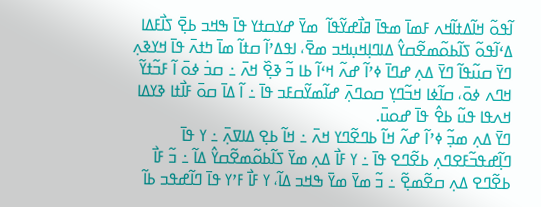ߊ߬ߟߋ߬ ߞߊ߬ߡߙߊ߬ߞߍ ߓߘߊ߫ ߘߟߊ߫ ߥߊ߯ߝߌ߬ߟߊ߬  ߘߌ߫ ߝߌߛߙߌ ߟߊ߫ ߒߞߏ ߕߐ߲߫ ߖߊ߯ߓߡߊ ߡߵߊ߬ߟߋ߬ ߖߊ߬ߕߋ߬ߘߐ߬ߛߌ߮ ߡߊߣߊ߲ߞߎ߲ߞߏ ߘߐ߫، ߊߟߡߴߊ߬ ߛߙߊ߬ ߘߊ߫ ߤߙߍ߫ ߟߊ߫ ߞߌߢߍ߲ ߣߌ߫ ߛߎ߬ߟߊ߬ ߣߌ߫ ߡߍ߲ ߝߣߊ߫ ߦߴߊ߬ ߝߍ߬ ߞߵߊ߬ ߕߊ ߏ߬ ߢߐ߲߰ ߞߍ߫ ߸ ߛߏ߭ ߦߋ߫ ߊ߬ ߓߏ߬ߙߌ߬ ߞߣߍ ߦߋ߫، ߛߊ߬ߦߊ ߞߏ߬ߣߌ߲ ߛߋߣߍ߲߫ ߝߊ߬ߘߌ߬ߛߓߏ ߟߊ߫ ߸ ߊ߬ ߡߊ߫ ߛߋ߫ ߓߊ߯ߙߊ ߢߌߡߊ ߞߍߟߊ ߟߎ߬ ߕߐ߮ ߟߊ߫ ߝߋߎ߫.
ߣߌ߫ ߡߍ߲ ߘߏ߲߬ ߦߴߊ߬ ߝߍ߬ ߞߊ߬ ߕߣߐ߬ߣߌ ߞߍ߫ ߸ ߞߊ߬ ߕߐ߲ ߡߊߜߍ߲߫ ߸ ߌ ߟߊ߫ ߣߊ߲߬ߝߟߏ߬ߓߐߣߍ߲ ߕߐ߬ߣߐ ߟߊ߫ ߸ ߌ ߓߊ߯ ߡߍ߲ ߘߌ߫ ߖߊ߬ߕߋ߬ߘߐ߬ߛߌ߮ ߡߊ߬ ߸ ߏ߬ ߓߊ߯ ߕߐ߬ߣߐ ߡߍ߲ ߛߐ߬ߘߐ߲߬ ߸ ߏ߬ ߘߌ߫ ߘߌ߫ ߒߞߏ ߡߊ߬، ߌ ߓߊ߯ ߓߴߌ ߟߊ߫ ߣߊ߬ߝߟߏ ߕߊ߬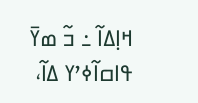ߞߊ߲ߡߊ߬ ߸ ߏ߬ ߘߌ߫ ߟߊߛߊ߬ߦߴߌ ߡߊ߬،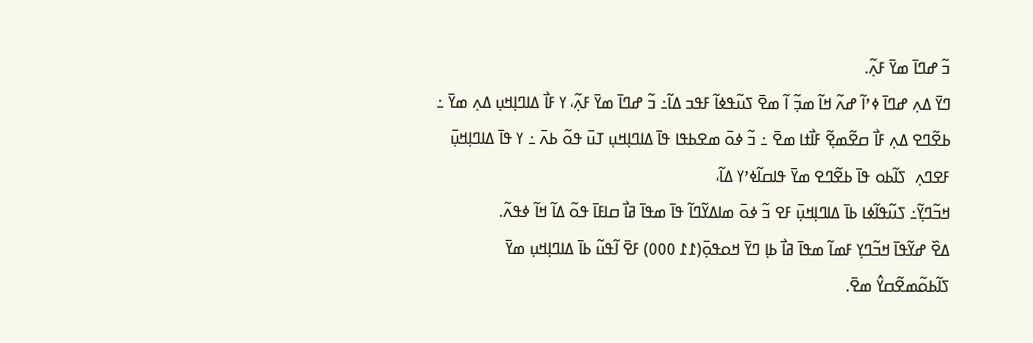ߏ߬ ߝߣߊ߫ ߘߌ߫ ߓߍ߲߬.
ߣߌ߫ ߡߍ߲ ߝߣߊ߫ ߦߴߊ߬ ߝߍ߬ ߞߊ߬ ߘߏ߲߬ ߊ߬ ߘߐ߫ ߖߎ߬ߟߦߊ߬ ߓߟߏ ߡߊ߬߸ ߏ߬ ߝߣߊ߫ ߘߌ߫ ߓߍ߲߬، ߌ ߓߊ߯ ߡߊߣߊ߲ߞߎ߲ ߡߍ߲ ߘߌ߫ ߸ ߕߐ߬ߣߐ ߡߍ߲ ߓߊ߯ ߛߐ߬ߘߐ߲߬ ߓߊ߯ߙߊ ߘߐ߫ ߸ ߏ߬ ߦߋ߫ ߘߐߕߟߊ ߟߊ߫ ߡߊߣߊ߲ߞߎ߲ ߠߎ߫ ߟߋ߬ ߕߍ߫ ߸ ߌ ߟߊ߫ ߡߊߣߊ߲ߞߎ߲߫ ߓߐߣߍ߲  ߖߊ߬ߕߋ ߟߊ߫ ߕߐ߬ߣߐ ߘߌ߫ ߟߊߛߊ߬ߦߴߌ ߡߊ߬،
ߞߏ߬ߣߌ߲߬߸ ߖߎ߬ߟߊ߬ߦߊ ߕߊ߫ ߡߊߣߊ߲ߞߎ߲߫ ߓߐ ߏ߬ ߦߋ߫ ߘߊߡߌ߬ߣߊ߬ ߟߊ߫ ߘߟߊ߫ ߥߊ߯ ߛߊߓߊ߫ ߟߋ߬ ߡߊ߬ ߞߊ߬ ߦߟߍ߬.
ߡߐ߰ ߝߌ߬ߟߊ߫ ߞߏ߬ߣߌ߲ ߓߘߊ߬ ߘߟߊ߫ ߥߊ߯ ߕߊ߲ ߣߌ߫ ߞߋߟߋ߲߫(߁߁ ߀߀߀) ߓߐ߫ ߊ߬ߟߎ߬ ߕߊ߫ ߡߊߣߊ߲ߞߎ߲ ߘߌ߫ ߖߊ߬ߕߋ߬ߘߐ߬ߛߌ߮ ߘߐ߫.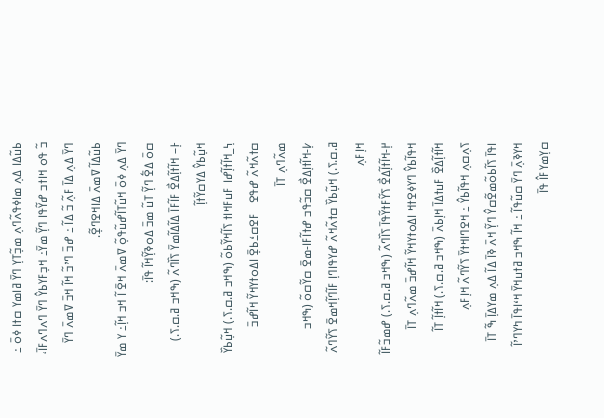ߕߎ߬ߡߊ ߡߍ߲ ߘߊߦߟߍ߬ߣߍ߲ ߘߏ߲߬ߠߌ߲ ߣߌ߫ ߥߊߘߌ ߛߙߊ ߦߋ߫ ߸ ߏ߬ ߟߋ ߞߊߙߏ ߝߌ߬ߟߊ ߣߌ߲߬ ߘߌ߫߸ ߞߏ߲ߓߌߕߌ߮ ߣߌ߫ ߣߍߣߍߓߊ߫، ߣߌ߫ ߡߍ߲ ߡߊ߫ ߓߍ߲߬ ߏ߬ ߡߊ߬ ߸ ߝߏ߫ ߣߴߏ߬ ߞߊ߬ ߞߏ߫ ߜߘߍ߫ ߣߌ߫ ߕߎ߬ߡߊ߬ ߜߘߍ߫ ߡߊߞߐߣߐ߲߬.
ߣߌ߫ ߡߍ߲ ߦߋ߫ ߞߎ߬ߠߊ߬ߝߎ߬ߟߋ߲߬ ߜߘߍ߫ ߞߐ߫ ߊ߬ ߞߏ ߞߊ߲߬߸ ߌ ߘߌ߫ ߛߋ߫ ߡߐ߱ ߣߌ߲߬ ߠߎ߬ ߘߏ߫ ߡߋߢߌ߲߬ߞߊ߬ ߟߊ߫:
߅߲– ߞߊ߬ߙߊ߲߬ߡߐ߯ ߓߊ߬ߓߊ߫ ߡߊ߬ߡߊ߬ߘߌ߫ ߖߊ߰ߣߍ߬ (ߒߞߏ ߥ.ߛ.ߖ.) ߞߎ߲߬ߕߌ߮ ߡߌߛߌ߬ߙߊ߲߬
߆߲_ߞߊ߬ߙߊ߲߬ߝߊ ߓߎߓߞߊߙ ߖߊ߬ߞߌ߬ߕߋ߬ (ߒߞߏ ߥ.ߛ.ߖ.) ߞߎ߲߬ߕߌ߰ ߛߙߍ߬ߞߍ߬ ߝߟߐ   ߓߐߛߑߕߐ߲߫ ߊߡߋߙߌߞߌ߬ ߞߊ߬ߝߏ߫ ߘߍ߬ߣߍ߲ ߠߊ߫
߇߲-ߞߊ߬ߙߊ߲ߡߐ߯ ߛߏ߬ߟߏ ߝߙߊ߬ߓߊ-ߘߐ߫ ߛߌ߬ߛߋ߬ (ߒߞߏ ߥ.ߛ.ߖ.) ߞߎ߲߬ߕߌ߰ ߛߙߍ߬ߞߍ߬ ߝߌߟߊߣߊ߲ ߓߊ߬ߣߊ߲߬ߞߘߐ߫ ߖߌ߬ߣߍ߬ ߞߊ߲ߓߍ߲
߂߲-ߞߊ߬ߙߊ߲߬ߡߐ߯ ߖߌ߬ߓߙߌ߬ߟߊ߫ ߖߊ߰ߣߍ߬ (ߒߞߏ ߥ.ߛ.ߖ.) ߝߘߏ߬ߓߊ߬ ߞߟߊ߬ߕߌ߮ ߣߌߦߐߙߞ ߊߡߋߙߌߞߌ߬ ߞߊ߬ߝߏ߫ ߘߍ߬ߣߍ߲ ߠߊ߫
ߞߊ߬ߙߊ߲߬ߡߐ߰ ߓߎߙߡߊ߫ ߞߊ߲ߕߍ߫ (ߒߞߏ ߥ.ߛ.ߖ.) ߞߊ߬ߙߊ߲߬ ߠߊ߬ ߖߍ߲ߛߍ߲ ߞߟߊ߬ߕߌ߮ ߸ ߞߐߣߊߞߙߌ߫ ߖߌ߬ߣߍ߬ ߞߊ߲ߓߍ߲
ߊߟߊ߫ ߖߊ߬ߕߋ߬ߘߐ߬ߛߌ߮ ߣߌ߲߬ ߞߍ߫ ߢߊ߫ ߡߊ߬ ߡߍ߲ ߘߌߡߊ߲߫ ߒ߬ ߠߊ߫ ߞߌߢߍ߲߫ ߣߌ߫ ߛߎ߬ߟߊ߬ ߸ ߞߊ߬ ߒߞߏ ߥߙߎߞߌ߫ ߞߵߊߟߊ߫ ߤߌߣߴߊ߬ ߛߌ߲ߘߌߓߊ߮ ߟߊ߫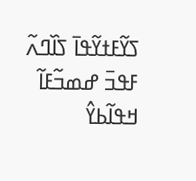ߖߌ߬ߓߙߌ߬ߟߊ߫ ߖߊ߰ߣߍ߬ ߓߟߏ߫ ߝߘߏ߬ߓߊ߬ ߞߟߊ߬ߕߌ߮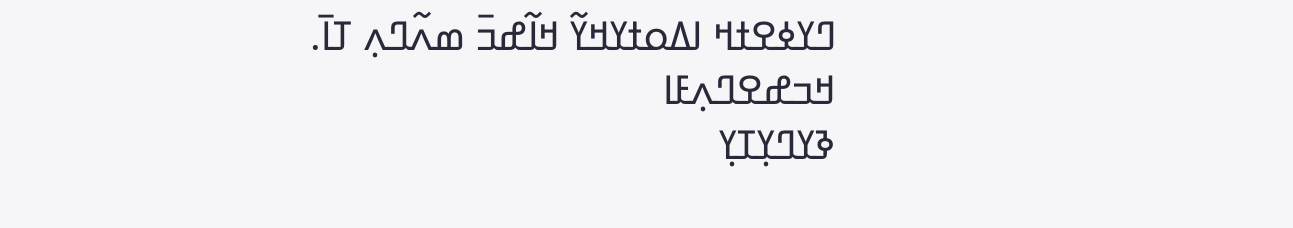ߣߌߦߐߙߞ ߊߡߋߙߌߞߌ߬ ߞߊ߬ߝߏ߫ ߘߍ߬ߣߍ߲ ߠߊ߫.
ߞߏߝߐߣߍ߲ߓߊ
ߢߌߣߌ߲ߠߌ߲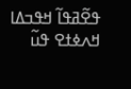ߟߐ߬ߥߟߊ߬ ߞߟߏߡߊ
ߞߍߦߙߐ ߟߎ߬